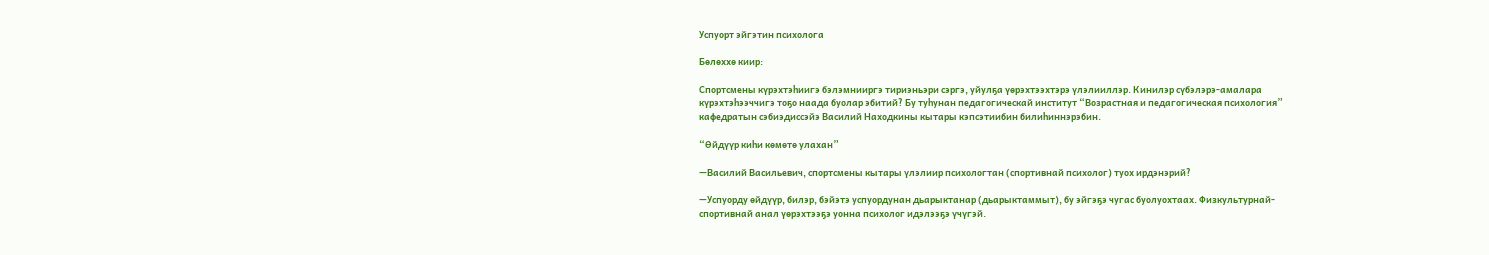Успуорт эйгэтин психолога

Бөлөххө киир:

Спортсмены күрэхтэһиигэ бэлэмнииргэ тириэньэри сэргэ, уйулҕа үөрэхтээхтэрэ үлэлииллэр. Кинилэр сүбэлэрэ-амалара күрэхтэһээччигэ тоҕо наада буолар эбитий? Бу туһунан педагогическай институт “Возрастная и педагогическая психология” кафедратын сэбиэдиссэйэ Василий Находкины кытары кэпсэтиибин билиһиннэрэбин.

“Өйдүүр киһи көмөтө улахан”

—Василий Васильевич, спортсмены кытары үлэлиир психологтан (спортивнай психолог) туох ирдэнэрий?

—Успуорду өйдүүр, билэр, бэйэтэ успуордунан дьарыктанар (дьарыктаммыт), бу эйгэҕэ чугас буолуохтаах. Физкультурнай-спортивнай анал үөрэхтээҕэ уонна психолог идэлээҕэ үчүгэй.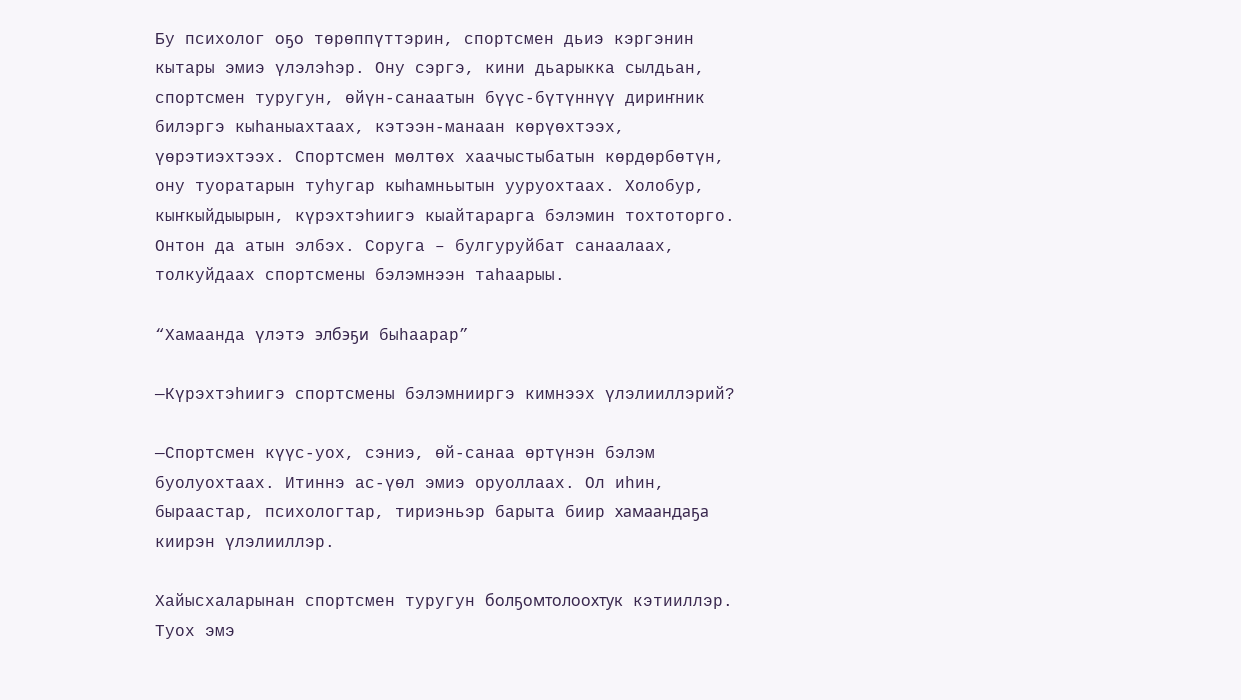Бу психолог оҕо төрөппүттэрин, спортсмен дьиэ кэргэнин кытары эмиэ үлэлэһэр. Ону сэргэ, кини дьарыкка сылдьан, спортсмен туругун, өйүн-санаатын бүүс-бүтүннүү дириҥник билэргэ кыһаныахтаах, кэтээн-манаан көрүөхтээх, үөрэтиэхтээх. Спортсмен мөлтөх хаачыстыбатын көрдөрбөтүн, ону туоратарын туһугар кыһамньытын ууруохтаах. Холобур, кыҥкыйдыырын, күрэхтэһиигэ кыайтарарга бэлэмин тохтоторго. Онтон да атын элбэх. Соруга – булгуруйбат санаалаах, толкуйдаах спортсмены бэлэмнээн таһаарыы.

“Хамаанда үлэтэ элбэҕи быһаарар”

—Күрэхтэһиигэ спортсмены бэлэмнииргэ кимнээх үлэлииллэрий?

—Спортсмен күүс-уох, сэниэ, өй-санаа өртүнэн бэлэм буолуохтаах. Итиннэ ас-үөл эмиэ оруоллаах. Ол иһин, быраастар, психологтар, тириэньэр барыта биир хамаандаҕа киирэн үлэлииллэр.

Хайысхаларынан спортсмен туругун болҕомтолоохтук кэтииллэр. Туох эмэ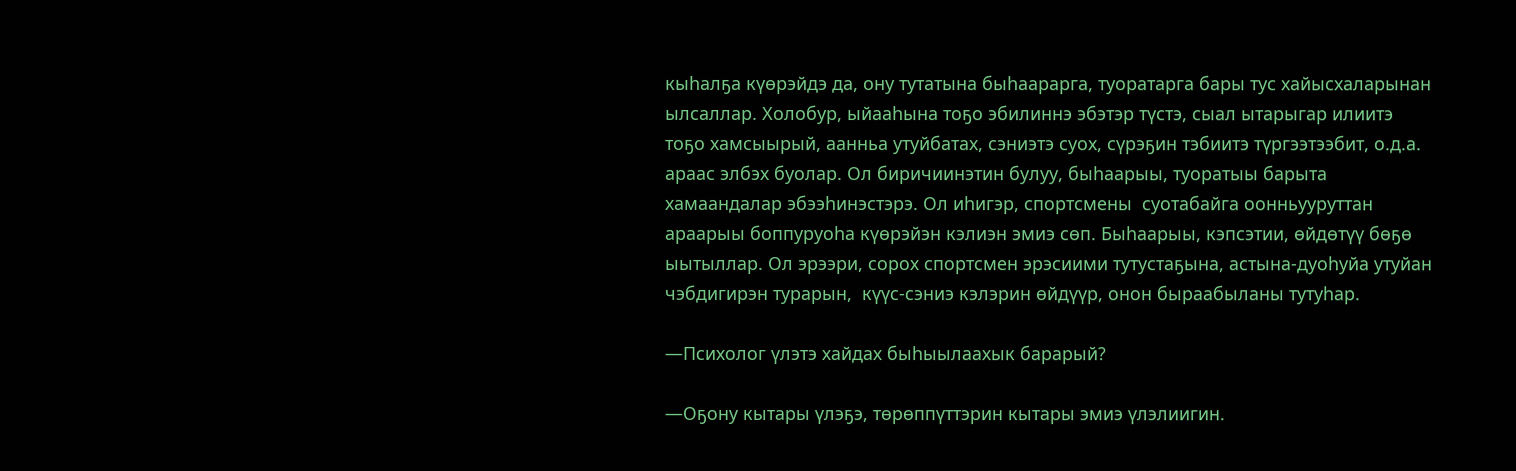кыһалҕа күөрэйдэ да, ону тутатына быһаарарга, туоратарга бары тус хайысхаларынан ылсаллар. Холобур, ыйааһына тоҕо эбилиннэ эбэтэр түстэ, сыал ытарыгар илиитэ тоҕо хамсыырый, аанньа утуйбатах, сэниэтэ суох, сүрэҕин тэбиитэ түргээтээбит, о.д.а. араас элбэх буолар. Ол биричиинэтин булуу, быһаарыы, туоратыы барыта хамаандалар эбээһинэстэрэ. Ол иһигэр, спортсмены  суотабайга оонньууруттан араарыы боппуруоһа күөрэйэн кэлиэн эмиэ сөп. Быһаарыы, кэпсэтии, өйдөтүү бөҕө ыытыллар. Ол эрээри, сорох спортсмен эрэсиими тутустаҕына, астына-дуоһуйа утуйан чэбдигирэн турарын,  күүс-сэниэ кэлэрин өйдүүр, онон быраабыланы тутуһар.

—Психолог үлэтэ хайдах быһыылаахык барарый?

—Оҕону кытары үлэҕэ, төрөппүттэрин кытары эмиэ үлэлиигин.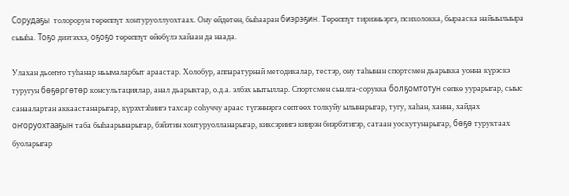Сорудаҕы  толорорун төрөппүт хонтуруоллуохтаах. Ону өйдөтөн, быһааран биэрэҕин. Төрөппүт тириэньэргэ, психолокка, бырааска найыылыыра сыыһа. Тоҕо диэтэххэ, оҕоҕо төрөппүт өйөбүлэ хайаан да наада.

Улахан дьоҥҥо туһанар ньымаларбыт араастар. Холобур, аппаратурнай методикалар, тестэр, ону таһынан спортсмен дьарыкка уонна күрэскэ туругун бөҕөргөтөр консультациялар, анал дьарыктар, о.д.а. элбэх ыытыллар. Спортсмен сыалга-сорукка болҕомтотун сөпкө уурарыгар, сыыс санаалартан аккаастанарыгар, күрэхтэһиигэ тахсар соһуччу араас түгэннэргэ сөптөөх толкуйу ылынарыгар, тугу, хаһан, ханна, хайдах оҥоруохтааҕын таба быһаарынарыгар, бэйэтин хонтуруолланарыгар, киксэриигэ киирэн биэрбэтигэр, сатаан уоскутунарыгар, бөҕө туруктаах буоларыгар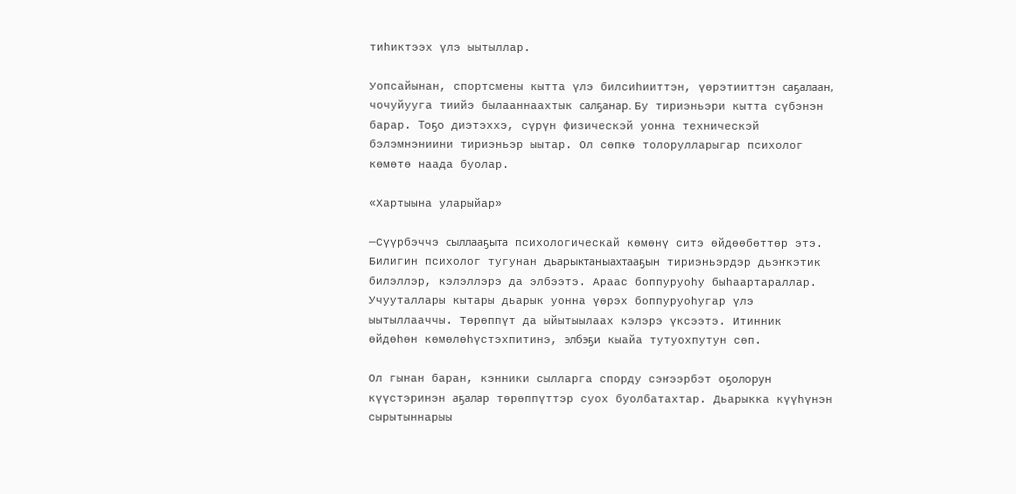тиһиктээх үлэ ыытыллар.

Уопсайынан, спортсмены кытта үлэ билсиһииттэн, үөрэтииттэн саҕалаан, чочуйууга тиийэ былааннаахтык салҕанар. Бу тириэньэри кытта сүбэнэн барар. Тоҕо диэтэххэ, сүрүн физическэй уонна техническэй бэлэмнэниини тириэньэр ыытар. Ол сөпкө толорулларыгар психолог көмөтө наада буолар.

«Хартыына уларыйар»

—Сүүрбэччэ сыллааҕыта психологическай көмөнү ситэ өйдөөбөттөр этэ.  Билигин психолог тугунан дьарыктаныахтааҕын тириэньэрдэр дьэҥкэтик билэллэр, кэлэллэрэ да элбээтэ. Араас боппуруоһу быһаартараллар. Учууталлары кытары дьарык уонна үөрэх боппуруоһугар үлэ ыытыллааччы. Төрөппүт да ыйытыылаах кэлэрэ үксээтэ. Итинник өйдөһөн көмөлөһүстэхпитинэ, элбэҕи кыайа тутуохпутун сөп.

Ол гынан баран, кэнники сылларга спорду сэҥээрбэт оҕолорун күүстэринэн аҕалар төрөппүттэр суох буолбатахтар. Дьарыкка күүһүнэн сырытыннарыы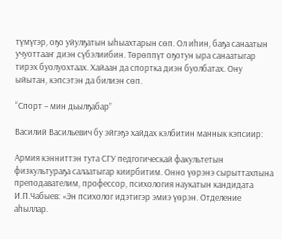түмүгэр, оҕо уйулҕатын ыһыахтарын сөп. Ол иһин, баҕа санаатын учуоттааҥ диэн сүбэлиибин. Төрөппүт оҕотун ыра санаатыгар тирэх буолуохтаах. Хайаан да спортка диэн буолбатах. Ону ыйытан, кэпсэтэн да билиэн сөп.

“Спорт – мин дьылҕабар”

Василий Васильевич бу эйгэҕэ хайдах кэлбитин маннык кэпсиир:

Армия кэнниттэн тута СГУ педгогическай факультетын физкультураҕа салаатыгар киирбитим. Онно үөрэнэ сырыттахпына преподавателим, профессор, психология наукатын кандидата И.П.Чабыев: «Эн психолог идэтигэр эмиэ үөрэн. Отделение аһыллар.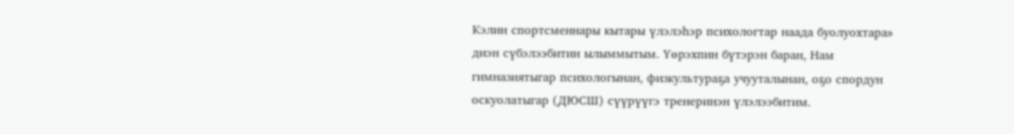Кэлин спортсменнары кытары үлэлэһэр психологтар наада буолуохтара» диэн сүбэлээбитин ылыммытым. Үөрэхпин бүтэрэн баран, Нам гимназиятыгар психологынан, физкультураҕа учууталынан, оҕо спордун оскуолатыгар (ДЮСШ) сүүрүүгэ тренеринэн үлэлээбитим.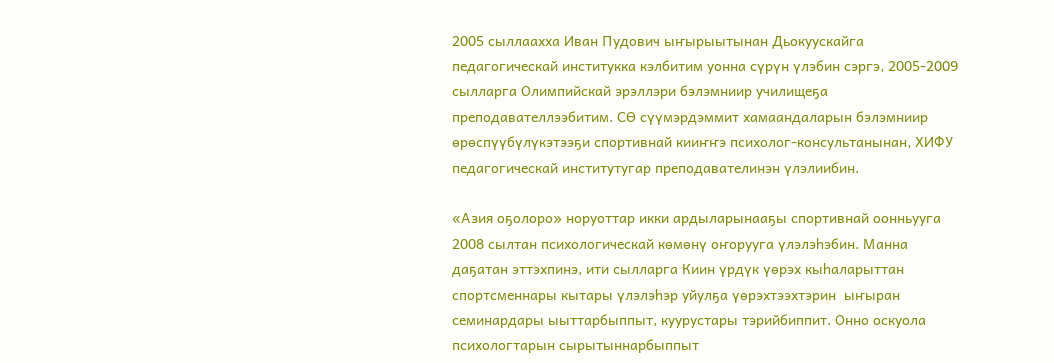2005 сыллаахха Иван Пудович ыҥырыытынан Дьокуускайга педагогическай институкка кэлбитим уонна сүрүн үлэбин сэргэ, 2005-2009 сылларга Олимпийскай эрэллэри бэлэмниир училищеҕа преподавателлээбитим. СӨ сүүмэрдэммит хамаандаларын бэлэмниир өрөспүүбүлүкэтээҕи спортивнай кииҥҥэ психолог-консультанынан, ХИФУ педагогическай институтугар преподавателинэн үлэлиибин.

«Азия оҕолоро» норуоттар икки ардыларынааҕы спортивнай оонньууга 2008 сылтан психологическай көмөнү оҥорууга үлэлэһэбин. Манна даҕатан эттэхпинэ, ити сылларга Киин үрдүк үөрэх кыһаларыттан спортсменнары кытары үлэлэһэр уйулҕа үөрэхтээхтэрин  ыҥыран семинардары ыыттарбыппыт, куурустары тэрийбиппит. Онно оскуола психологтарын сырытыннарбыппыт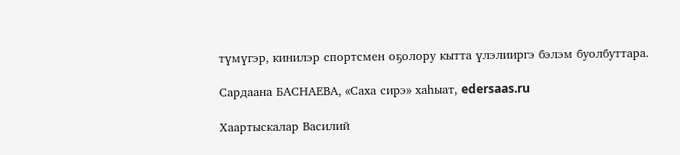түмүгэр, кинилэр спортсмен оҕолору кытта үлэлииргэ бэлэм буолбуттара.

Сардаана БАСНАЕВА, «Саха сирэ» хаһыат, edersaas.ru

Хаартыскалар Василий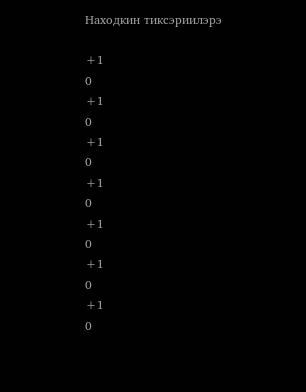Находкин тиксэриилэрэ

+1
0
+1
0
+1
0
+1
0
+1
0
+1
0
+1
0